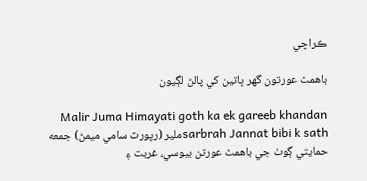ڪراچي

باھمٿ عورتون گھر ڀاتين کي پالڻ لڳيون

Malir Juma Himayati goth ka ek gareeb khandan sarbrah Jannat bibi k sathملير (رپورٽ سامي ميمڻ) جمعه حمايتي ڳوٺ جي باهمٿ عورتن بيوسي، غربت ۽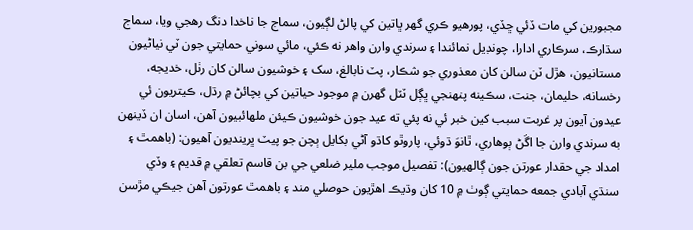مجبورين کي مات ڏئي ڇڏي، پورهيو ڪري گهر ڀاتين کي پالڻ لڳيون، سماج جا ناخدا دنگ رهجي ويا، سماج سڌارڪ، سرڪاري ادارا، چونڊيل نمائندا ۽ سرندي وارن واهر نه ڪئي، مائي سوني حمايتي جون ٽي نياڻيون مستانيون، هڙل ٽن سالن کان معذوري جو شڪار، پٽ نابالغ، سک ۽ خوشيون سالن کان رٺل، خديجه، رخسانه، حليمان، جنت، سڪينه پنهنجي ڀڳل ٽٽل گھرن ۾ موجود حياتين کي بچائڻ ۾ رڌل، ڪيتريون ئي عيدون آيون پر غربت سبب کين خبر ئي نه پئي ته عيد جون خوشيون ڪيئن ملهائبيون آهن، اسان ان ڏينهن به سرندي وارن جا اڱڻ ٻوهاري، ٿانوَ ڌوئي، پاروٿو کاڌو آڻي بکايل ٻچن جو پيٽ ڀرينديون آهيون: (باهمٿ ۽ امداد جي حقدار عورتن جون ڳالهيون): تفصيل موجب ملير ضلعي جي بن قاسم تعلقي ۾ قديم ۽ وڏي سنڌي آبادي جمعه حمايتي ڳوٺ ۾ 10 کان وڌيڪ اهڙيون حوصلي مند ۽ باهمٿ عورتون آهن جيڪي مڙسن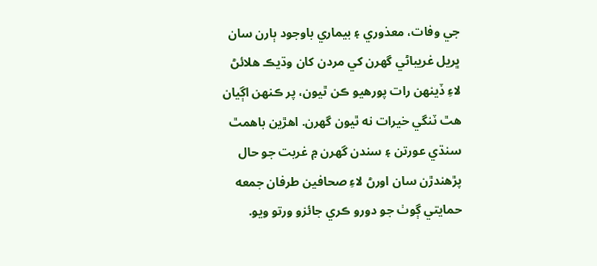جي وفات، معذوري ۽ بيماري باوجود ٻارن سان ڀريل غريباڻي گهرن کي مردن کان وڌيڪ هلائڻ لاءِ ڏينهن رات پورهيو ڪن ٿيون، پر ڪنهن اڳيان هٿ ٽنگي خيرات نه ٿيون گهرن. اهڙين باهمٿ سنڌي عورتن ۽ سندن گهرن ۾ غربت جو حال پڙهندڙن سان اورڻ لاءِ صحافين طرفان جمعه حمايتي ڳوٺ جو دورو ڪري جائزو ورتو ويو.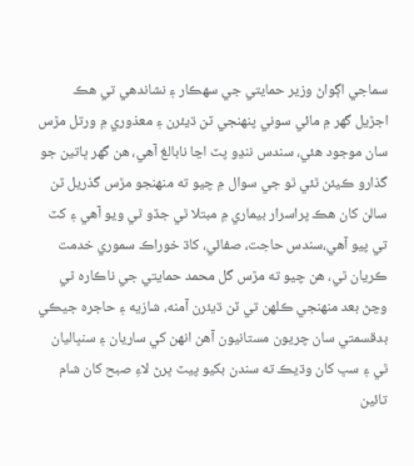سماجي اڳواڻ وزير حمايتي جي سهڪار ۽ نشاندهي تي هڪ اجڙيل گهر ۾ مائي سوني پنهنجي ٽن ڌيئرن ۽ معذوري ۾ ورتل مڙس سان موجود هئي، سندس ننڍو پٽ اڃا نابالغ آهي، هن گهر ڀاتين جو گذارو ڪيئن ٿئي ٿو جي سوال ۾ چيو ته منهنجو مڙس گذريل ٽن سالن کان هڪ پراسرار بيماري ۾ مبتلا ٿي جڏو ٿي ويو آهي ۽ کٽ تي پيو آهي،سندس حاجت، صفائي، کاڌ خوراڪ سموري خدمت ڪريان ٿي، هن چيو ته مڙس گل محمد حمايتي جي ناڪاره ٿي وڃڻ بعد منهنجي ڪلهن تي ٽن ڌيئرن آمنه، شازيه ۽ حاجره جيڪي بدقسمتي سان چريون مستانيون آهن انهن کي ساريان ۽ سنڀاليان ٿي ۽ سڀ کان وڌيڪ ته سندن بکيو پيٽ ڀرڻ لاءِ صبح کان شام تائين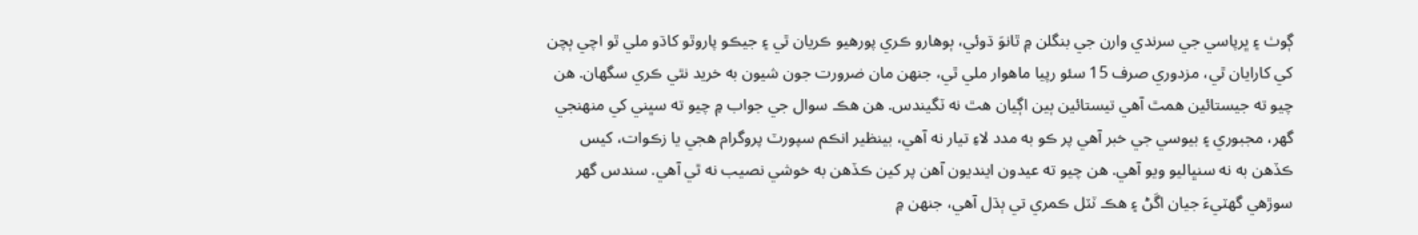ڳوٺ ۽ ڀرپاسي جي سرندي وارن جي بنگلن ۾ ٿانوَ ڌوئي، ٻوهارو ڪري پورهيو ڪريان ٿي ۽ جيڪو پاروٿو کاڌو ملي ٿو اچي ٻچن کي کارايان ٿي، مزدوري صرف 15 سئو رپيا ماهوار ملي ٿي، جنهن مان ضرورت جون شيون به خريد نٿي ڪري سگهان. هن چيو ته جيستائين همٿ آهي تيستائين ٻين اڳيان هٿ نه ٽگيندس. هن هڪ سوال جي جواب ۾ چيو ته سڀني کي منهنجي گهر، مجبوري ۽ بيوسي جي خبر آهي پر ڪو به مدد لاءِ تيار نه آهي، بينظير انڪم سپورٽ پروگرام هجي يا زڪوات، کيس ڪڏهن به نه سنڀاليو ويو آهي. هن چيو ته عيدون اينديون آهن پر کين ڪڏهن به خوشي نصيب نه ٿي آهي. سندس گهر سوڙهي گهٽيءَ جيان اڱڻ ۽ هڪ ٽٽل ڪمري تي ٻڌل آهي، جنهن ۾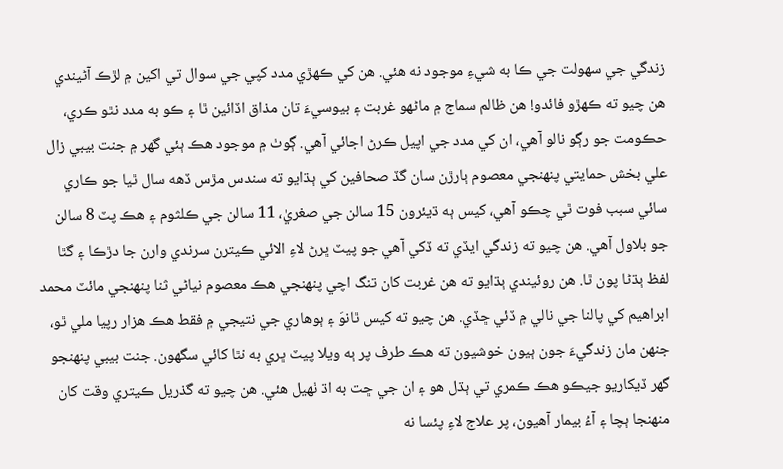زندگي جي سهولت جي ڪا به شيءِ موجود نه هئي. هن کي ڪهڙي مدد کپي جي سوال تي اکين ۾ لڙڪ آڻيندي هن چيو ته ڪهڙو فائدو! هن ظالم سماج ۾ ماڻهو غربت ۽ بيوسيءَ تان مذاق اڏائين ٿا ۽ ڪو به مدد نٿو ڪري، حڪومت جو رڳو نالو آهي، ان کي مدد جي اپيل ڪرڻ اجائي آهي. ڳوٺ ۾ موجود هڪ ٻئي گهر ۾ جنت بيبي زال علي بخش حمايتي پنهنجي معصوم ٻارڙن سان گڏ صحافين کي ٻڌايو ته سندس مڙس ڏهه سال ٿيا جو ڪاري سائي سبب فوت ٿي چڪو آهي، کيس ٻه ڌيئرون 15 سالن جي صغريٰ، 11 سالن جي ڪلثوم ۽ هڪ پٽ 8 سالن جو بلاول آهي. هن چيو ته زندگي ايڏي ته ڏکي آهي جو پيٽ ڀرڻ لاءِ الائي ڪيترن سرندي وارن جا دڙڪا ۽ گٿا لفظ ٻڌڻا پون ٿا. هن روئيندي ٻڌايو ته هن غربت کان تنگ اچي پنهنجي هڪ معصوم نياڻي ثنا پنهنجي مائٽ محمد ابراهيم کي پالنا جي نالي ۾ ڏئي ڇڏي. هن چيو ته کيس ٿانوَ ۽ ٻوهاري جي نتيجي ۾ فقط هڪ هزار رپيا ملي ٿو، جنهن مان زندگيءَ جون ٻيون خوشيون ته هڪ طرف پر ٻه ويلا پيٽ ڀري به نٿا کائي سگهون. جنت بيبي پنهنجو گهر ڏيکاريو جيڪو هڪ ڪمري تي ٻڌل هو ۽ ان جي ڇت به اڌ ٺهيل هئي. هن چيو ته گذريل ڪيتري وقت کان منهنجا ٻچا ۽ آءُ بيمار آهيون، پر علاج لاءِ پئسا نه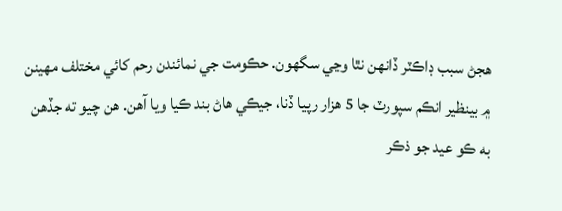هجڻ سبب ڊاڪٽر ڏانهن نٿا وڃي سگهون. حڪومت جي نمائندن رحم کائي مختلف مهينن ۾ بينظير انڪم سپورٽ جا 5 هزار رپيا ڏنا، جيڪي هاڻ بند ڪيا ويا آهن. هن چيو ته جڏهن به ڪو عيد جو ذڪر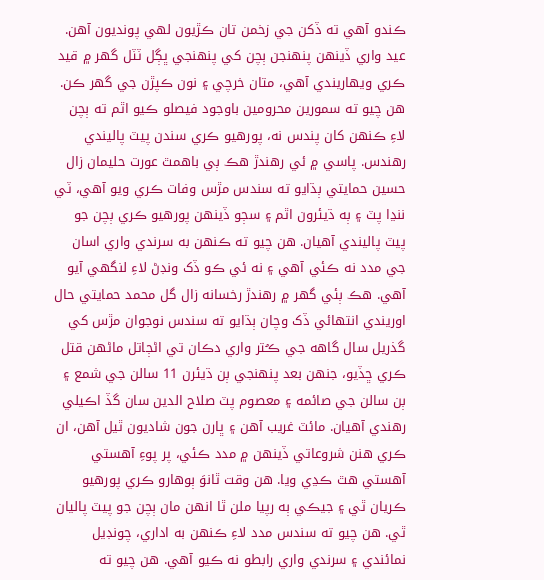ڪندو آهي ته ڏکن جي زخمن تان ڪڙيون لهي پونديون آهن. عيد واري ڏينهن پنهنجن ٻچن کي پنهنجي ڀڳل ٽٽل گهر ۾ قيد ڪري ويهاريندي آهي، متان خرچي ۽ نون ڪپڙن جي گهر ڪن. هن چيو ته سمورين محرومين باوجود فيصلو ڪيو اٿم ته ٻچن لاءِ ڪنهن کان پندس نه، پورهيو ڪري سندن پيٽ پاليندي رهندس. پاسي ۾ ئي رهندڙ هڪ ٻي باهمٿ عورت حليمان زال حسين حمايتي ٻڌايو ته سندس مڙس وفات ڪري ويو آهي، ٽي ننڍا پٽ ۽ ٻه ڌيئرون اٿم ۽ سڄو ڏينهن پورهيو ڪري ٻچن جو پيٽ پاليندي آهيان. هن چيو ته ڪنهن به سرندي واري اسان جي مدد نه ڪئي آهي ۽ نه ئي ڪو ڏک ونڊڻ لاءِ لنگهي آيو آهي. هڪ ٻئي گهر ۾ رهندڙ رخسانه زال گل محمد حمايتي حال اوريندي انتهائي ڏک وچان ٻڌايو ته سندس نوجوان مڙس کي گذريل سال گاهه جي ڪـُتر واري دڪان تي اڻڄاتل ماڻهن قتل ڪري ڇڏيو، جنهن بعد پنهنجي ٻن ڌيئرن 11 سالن جي شمع ۽ ٻن سالن جي صائمه ۽ معصوم پٽ صلاح الدين سان گڏ اڪيلي رهندي آهيان. مائٽ غريب آهن ۽ ڀارن جون شاديون ٿيل آهن، ان ڪري هنن شروعاتي ڏينهن ۾ مدد ڪئي، پر پوءِ آهستي آهستي هٿ ڪڍي ويا. هن وقت ٿانوَ ٻوهارو ڪري پورهيو ڪريان ٿي ۽ جيڪي ٻه رپيا ملن ٿا انهن مان ٻچن جو پيٽ پاليان ٿي. هن چيو ته سندس مدد لاءِ ڪنهن به اداري، چونڊيل نمائندي ۽ سرندي واري رابطو نه ڪيو آهي. هن چيو ته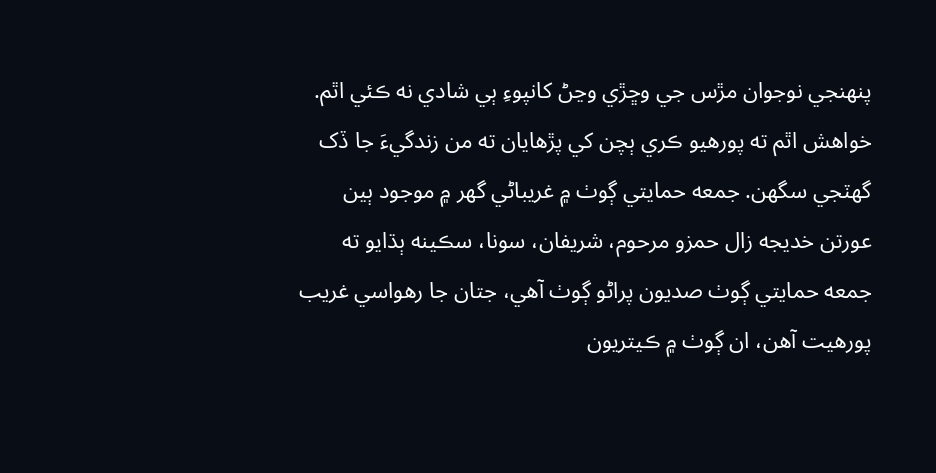پنهنجي نوجوان مڙس جي وڇڙي وڃڻ کانپوءِ ٻي شادي نه ڪئي اٿم. خواهش اٿم ته پورهيو ڪري ٻچن کي پڙهايان ته من زندگيءَ جا ڏک گهٽجي سگهن. جمعه حمايتي ڳوٺ ۾ غريباڻي گهر ۾ موجود ٻين عورتن خديجه زال حمزو مرحوم، شريفان، سونا، سڪينه ٻڌايو ته جمعه حمايتي ڳوٺ صديون پراڻو ڳوٺ آهي، جتان جا رهواسي غريب پورهيت آهن، ان ڳوٺ ۾ ڪيتريون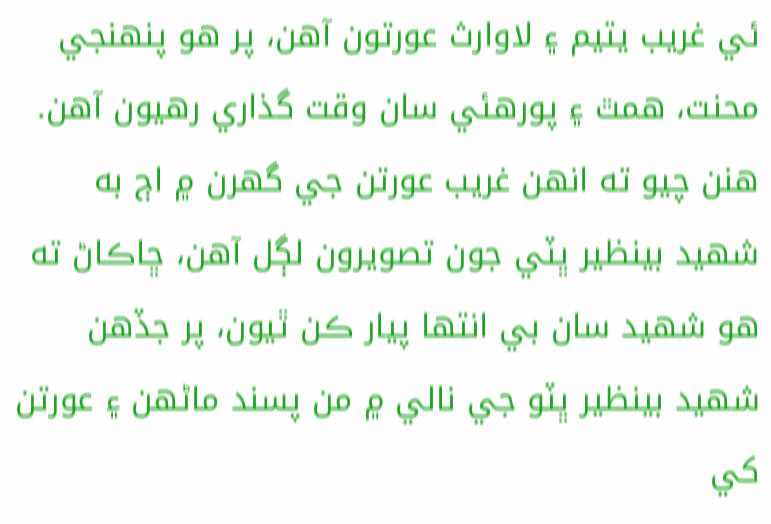ئي غريب يتيم ۽ لاوارث عورتون آهن، پر هو پنهنجي محنت، همٿ ۽ پورهئي سان وقت گذاري رهيون آهن. هنن چيو ته انهن غريب عورتن جي گهرن ۾ اڄ به شهيد بينظير ڀٽي جون تصويرون لڳل آهن، ڇاڪاڻ ته هو شهيد سان بي انتها پيار ڪن ٿيون، پر جڏهن شهيد بينظير ڀٽو جي نالي ۾ من پسند ماڻهن ۽ عورتن کي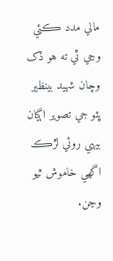مالي مدد ڪئي وڃي ٿي ته هو ڏک وچان شهيد بينظير ڀٽو جي تصوير اڳيان بيهي روئي لڙڪ اگهي خاموش ٿيو وڃن.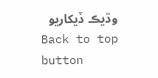وڌيڪ ڏيکاريو
Back to top button